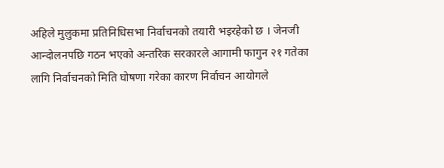अहिले मुलुकमा प्रतिनिधिसभा निर्वाचनको तयारी भइरहेको छ । जेनजी आन्दोलनपछि गठन भएको अन्तरिक सरकारले आगामी फागुन २१ गतेका लागि निर्वाचनको मिति घोषणा गरेका कारण निर्वाचन आयोगले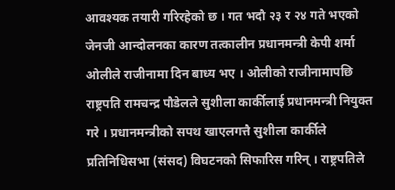आवश्यक तयारी गरिरहेको छ । गत भदौ २३ र २४ गते भएको जेनजी आन्दोलनका कारण तत्कालीन प्रधानमन्त्री केपी शर्मा ओलीले राजीनामा दिन बाध्य भए । ओलीको राजीनामापछि राष्ट्रपति रामचन्द्र पौडेलले सुशीला कार्कीलाई प्रधानमन्त्री नियुक्त गरे । प्रधानमन्त्रीको सपथ खाएलगत्तै सुशीला कार्कीले प्रतिनिधिसभा (संसद) विघटनको सिफारिस गरिन् । राष्ट्रपतिले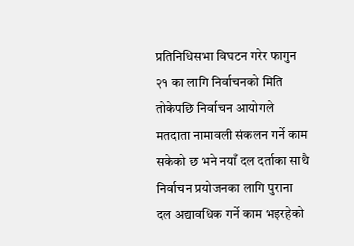प्रतिनिधिसभा विघटन गरेर फागुन २१ का लागि निर्वाचनको मिति तोकेपछि निर्वाचन आयोगले मतदाता नामावली संकलन गर्ने काम सकेको छ भने नयाँ दल दर्ताका साथै निर्वाचन प्रयोजनका लागि पुराना दल अद्यावधिक गर्ने काम भइरहेको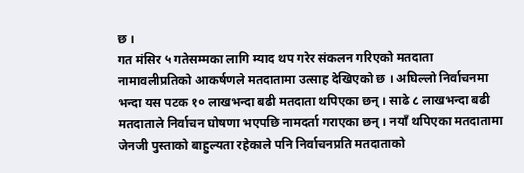छ ।
गत मंसिर ५ गतेसम्मका लागि म्याद थप गरेर संकलन गरिएको मतदाता नामावलीप्रतिको आकर्षणले मतदातामा उत्साह देखिएको छ । अघिल्लो निर्वाचनमा भन्दा यस पटक १० लाखभन्दा बढी मतदाता थपिएका छन् । साढे ८ लाखभन्दा बढी मतदाताले निर्वाचन घोषणा भएपछि नामदर्ता गराएका छन् । नयाँ थपिएका मतदातामा जेनजी पुस्ताको बाहुल्यता रहेकाले पनि निर्वाचनप्रति मतदाताको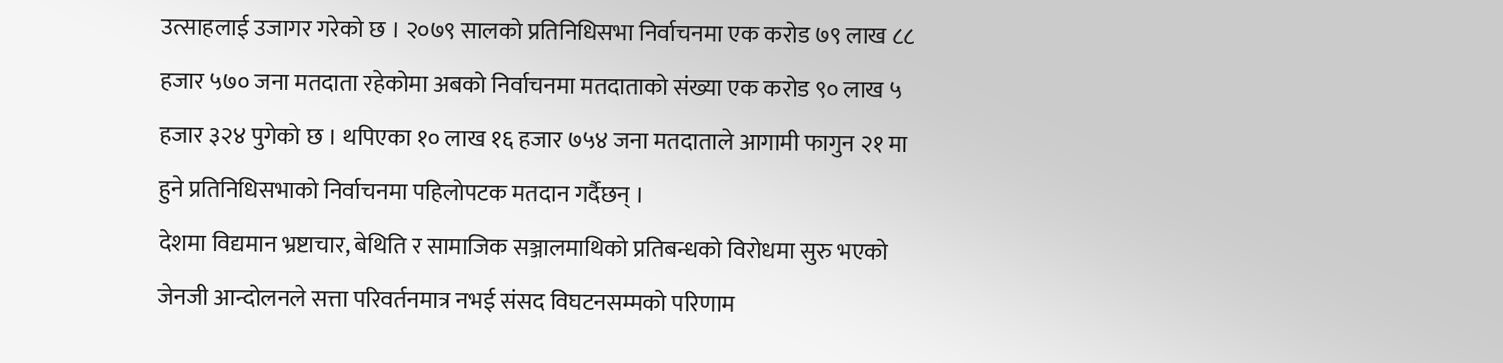उत्साहलाई उजागर गरेको छ । २०७९ सालको प्रतिनिधिसभा निर्वाचनमा एक करोड ७९ लाख ८८ हजार ५७० जना मतदाता रहेकोमा अबको निर्वाचनमा मतदाताको संख्या एक करोड ९० लाख ५ हजार ३२४ पुगेको छ । थपिएका १० लाख १६ हजार ७५४ जना मतदाताले आगामी फागुन २१ मा हुने प्रतिनिधिसभाको निर्वाचनमा पहिलोपटक मतदान गर्दैछन् ।
देशमा विद्यमान भ्रष्टाचार, बेथिति र सामाजिक सञ्जालमाथिको प्रतिबन्धको विरोधमा सुरु भएको जेनजी आन्दोलनले सत्ता परिवर्तनमात्र नभई संसद विघटनसम्मको परिणाम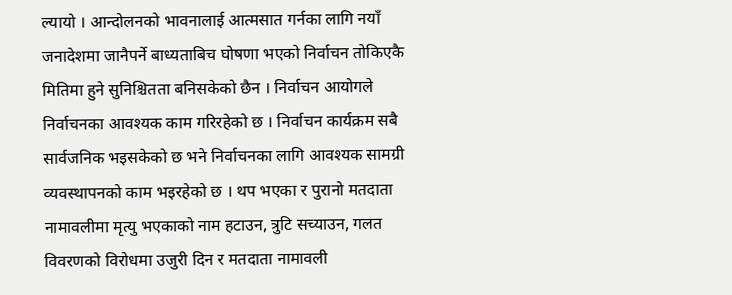ल्यायो । आन्दोलनको भावनालाई आत्मसात गर्नका लागि नयाँ जनादेशमा जानैपर्ने बाध्यताबिच घोषणा भएको निर्वाचन तोकिएकै मितिमा हुने सुनिश्चितता बनिसकेको छैन । निर्वाचन आयोगले निर्वाचनका आवश्यक काम गरिरहेको छ । निर्वाचन कार्यक्रम सबै सार्वजनिक भइसकेको छ भने निर्वाचनका लागि आवश्यक सामग्री व्यवस्थापनको काम भइरहेको छ । थप भएका र पुरानो मतदाता नामावलीमा मृत्यु भएकाको नाम हटाउन, त्रुटि सच्याउन, गलत विवरणको विरोधमा उजुरी दिन र मतदाता नामावली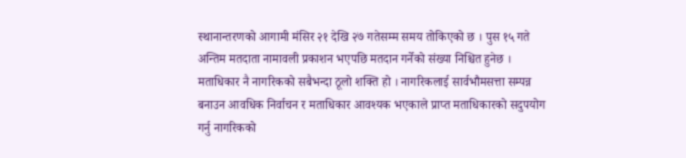स्थानान्तरणको आगामी मंसिर २१ देखि २७ गतेसम्म समय तोकिएको छ । पुस १५ गते अन्तिम मतदाता नामावली प्रकाशन भएपछि मतदान गर्नेको संख्या निश्चित हुनेछ ।
मताधिकार नै नागरिकको सबैभन्दा ठूलो शक्ति हो । नागरिकलाई सार्वभौमसत्ता सम्पन्न बनाउन आवधिक निर्वाचन र मताधिकार आवश्यक भएकाले प्राप्त मताधिकारको सदुपयोग गर्नु नागरिकको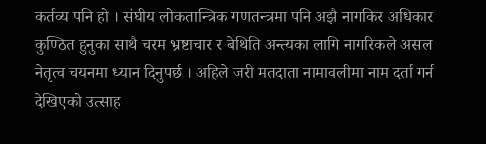कर्तव्य पनि हो । संघीय लोकतान्त्रिक गणतन्त्रमा पनि अझै नागकिर अधिकार कुण्ठित हुनुका साथै चरम भ्रष्टाचार र बेथिति अन्त्यका लागि नागरिकले असल नेतृत्व चयनमा ध्यान दिनुपर्छ । अहिले जरी मतदाता नामावलीमा नाम दर्ता गर्न देखिएको उत्साह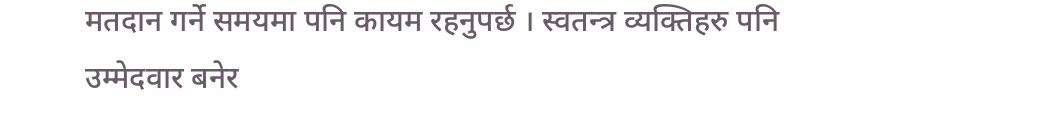मतदान गर्ने समयमा पनि कायम रहनुपर्छ । स्वतन्त्र व्यक्तिहरु पनि उम्मेदवार बनेर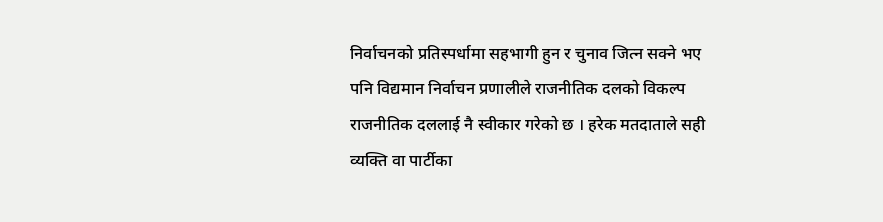निर्वाचनको प्रतिस्पर्धामा सहभागी हुन र चुनाव जित्न सक्ने भए पनि विद्यमान निर्वाचन प्रणालीले राजनीतिक दलको विकल्प राजनीतिक दललाई नै स्वीकार गरेको छ । हरेक मतदाताले सही व्यक्ति वा पार्टीका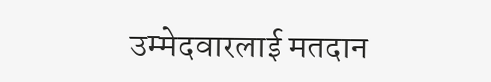उम्मेदवारलाई मतदान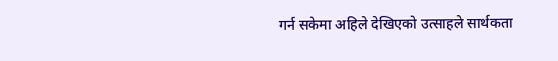गर्न सकेमा अहिले देखिएको उत्साहले सार्थकता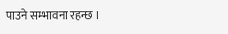पाउने सम्भावना रहन्छ ।